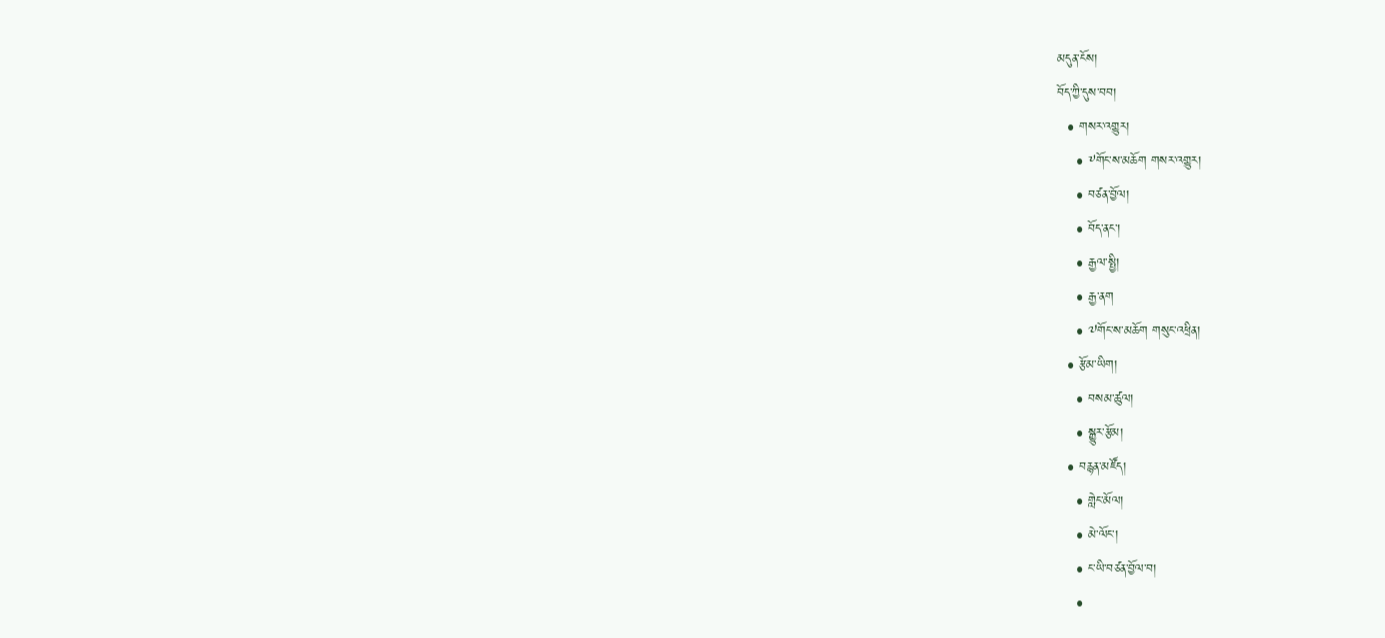མདུན་ངོས།
བོད་ཀྱི་དུས་བབ།
  • གསར་འགྱུར།
    • ༸གོང་ས་མཆོག གསར་འགྱུར།
    • བཙན་བྱོལ།
    • བོད་ནང་།
    • རྒྱལ་སྤྱི།
    • རྒྱ་ནག
    • ༧གོང་ས་མཆོག གསུང་འཕྲིན།
  • རྩོམ་ཡིག།
    • བསམ་ཚུལ།
    • སྒྱུར་རྩོམ།
  • བརྙན་མཛོད།
    • གླེང་མོལ།
    • མེ་ལོང་།
    • ང་ཡི་བཙན་བྱོལ་བ།
    •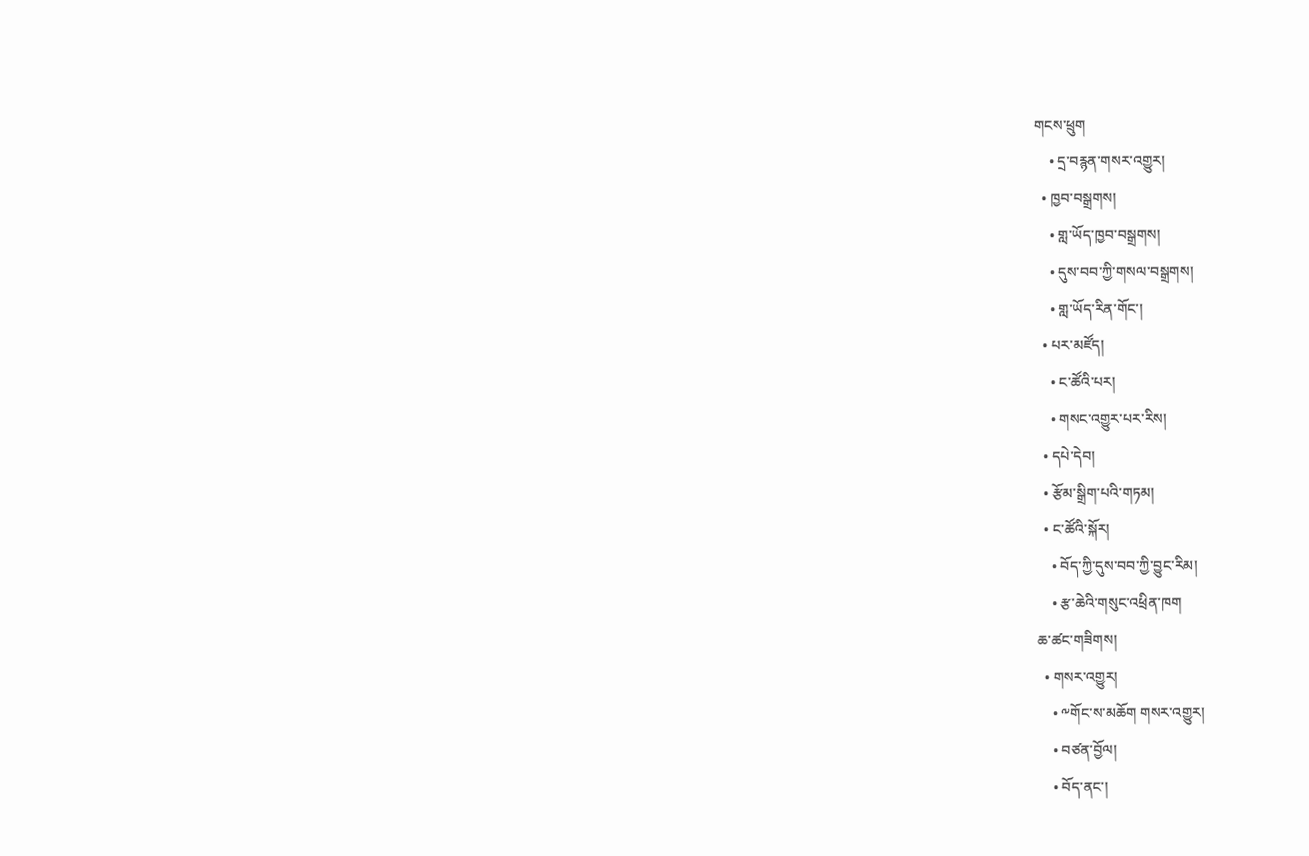གངས་ཕྲུག
    • དྲ་བརྙན་གསར་འགྱུར།
  • ཁྱབ་བསྒྲགས།
    • གླ་ཡོད་ཁྱབ་བསྒྲགས།
    • དུས་བབ་ཀྱི་གསལ་བསྒྲགས།
    • གླ་ཡོད་རིན་གོང་།
  • པར་མཛོད།
    • ང་ཚོའི་པར།
    • གསང་འགྱུར་པར་རིས།
  • དཔེ་དེབ།
  • རྩོམ་སྒྲིག་པའི་གཏམ།
  • ང་ཚོའི་སྐོར།
    • བོད་ཀྱི་དུས་བབ་ཀྱི་བྱུང་རིམ།
    • རྩ་ཆེའི་གསུང་འཕྲིན་ཁག
ཆ་ཚང་གཟིགས།
  • གསར་འགྱུར།
    • ༸གོང་ས་མཆོག གསར་འགྱུར།
    • བཙན་བྱོལ།
    • བོད་ནང་།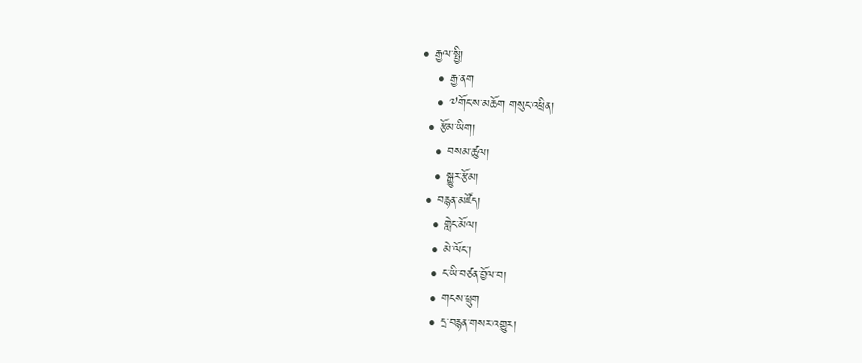• རྒྱལ་སྤྱི།
    • རྒྱ་ནག
    • ༧གོང་ས་མཆོག གསུང་འཕྲིན།
  • རྩོམ་ཡིག།
    • བསམ་ཚུལ།
    • སྒྱུར་རྩོམ།
  • བརྙན་མཛོད།
    • གླེང་མོལ།
    • མེ་ལོང་།
    • ང་ཡི་བཙན་བྱོལ་བ།
    • གངས་ཕྲུག
    • དྲ་བརྙན་གསར་འགྱུར།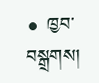• ཁྱབ་བསྒྲགས།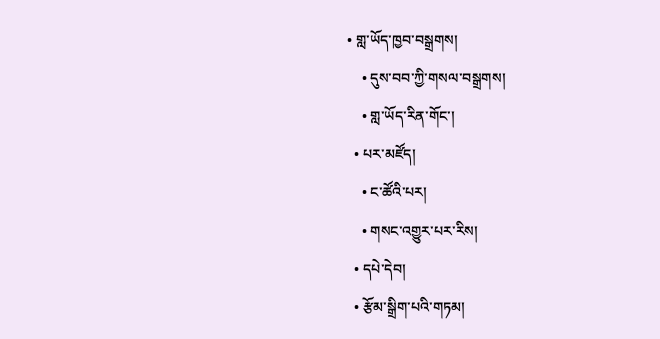• གླ་ཡོད་ཁྱབ་བསྒྲགས།
    • དུས་བབ་ཀྱི་གསལ་བསྒྲགས།
    • གླ་ཡོད་རིན་གོང་།
  • པར་མཛོད།
    • ང་ཚོའི་པར།
    • གསང་འགྱུར་པར་རིས།
  • དཔེ་དེབ།
  • རྩོམ་སྒྲིག་པའི་གཏམ།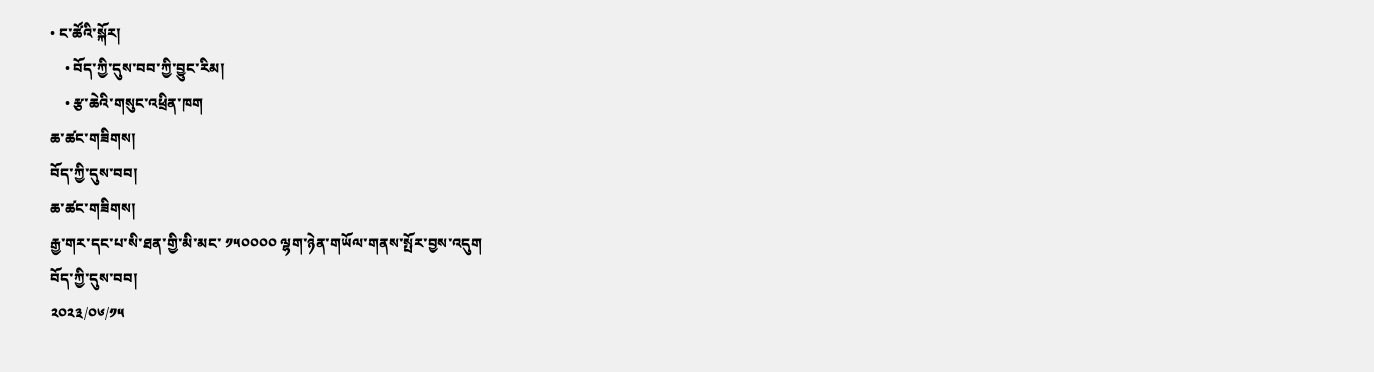• ང་ཚོའི་སྐོར།
    • བོད་ཀྱི་དུས་བབ་ཀྱི་བྱུང་རིམ།
    • རྩ་ཆེའི་གསུང་འཕྲིན་ཁག
ཆ་ཚང་གཟིགས།
བོད་ཀྱི་དུས་བབ།
ཆ་ཚང་གཟིགས།
རྒྱ་གར་དང་པ་སི་ཐན་གྱི་མི་མང་ ༡༥༠༠༠༠ ལྷག་ཉེན་གཡོལ་གནས་སྤོར་བྱས་འདུག
བོད་ཀྱི་དུས་བབ།
༢༠༢༣/༠༦/༡༥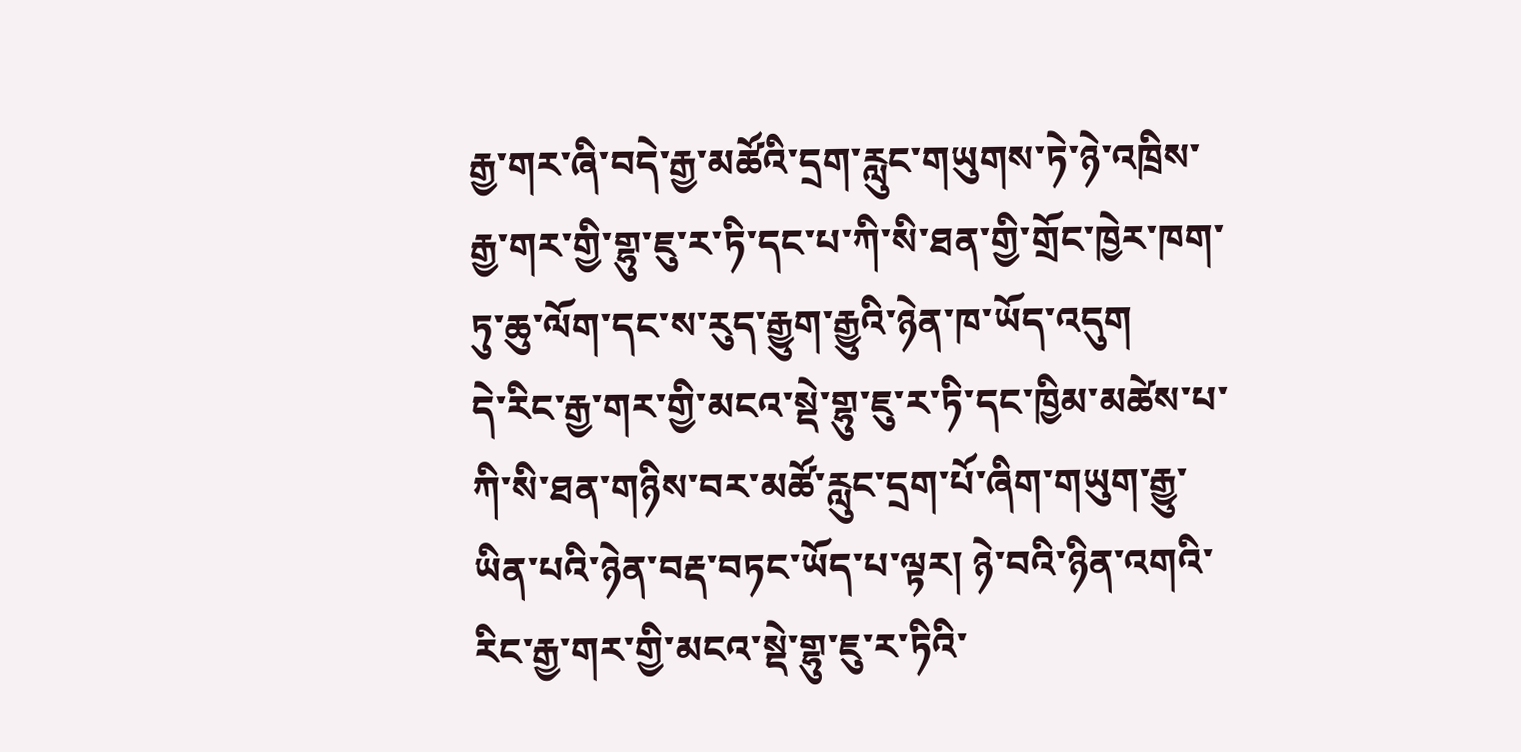རྒྱ་གར་ཞི་བདེ་རྒྱ་མཚོའི་དྲག་རླུང་གཡུགས་ཏེ་ཉེ་འཁྲིས་རྒྱ་གར་གྱི་གྷུ་ཇུ་ར་ཏི་དང་པ་ཀི་སི་ཐན་གྱི་གྲོང་ཁྱེར་ཁག་ཏུ་ཆུ་ལོག་དང་ས་རུད་རྒྱུག་རྒྱུའི་ཉེན་ཁ་ཡོད་འདུག
དེ་རིང་རྒྱ་གར་གྱི་མངའ་སྡེ་གྷུ་ཇུ་ར་ཏི་དང་ཁྱིམ་མཚེས་པ་ཀི་སི་ཐན་གཉིས་བར་མཚོ་རླུང་དྲག་པོ་ཞིག་གཡུག་རྒྱུ་ཡིན་པའི་ཉེན་བརྡ་བཏང་ཡོད་པ་ལྟར། ཉེ་བའི་ཉིན་འགའི་རིང་རྒྱ་གར་གྱི་མངའ་སྡེ་གྷུ་ཇུ་ར་ཏིའི་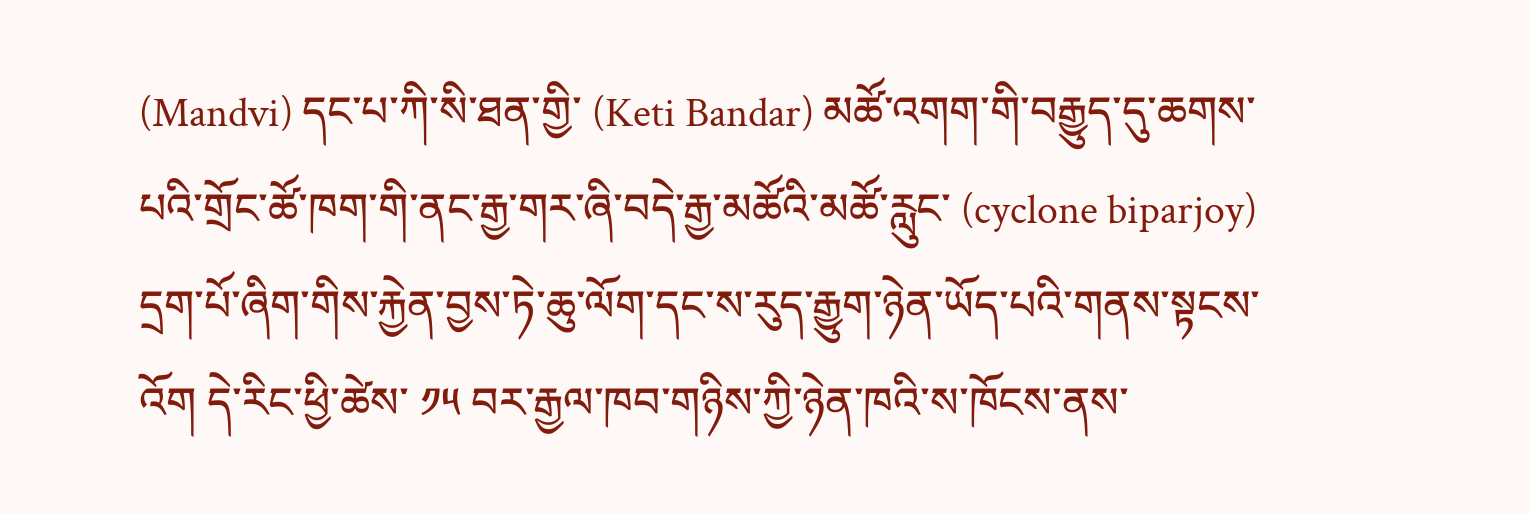(Mandvi) དང་པ་ཀི་སི་ཐན་གྱི་ (Keti Bandar) མཚོ་འགག་གི་བརྒྱུད་དུ་ཆགས་པའི་གྲོང་ཚོ་ཁག་གི་ནང་རྒྱ་གར་ཞི་བདེ་རྒྱ་མཚོའི་མཚོ་རླུང་ (cyclone biparjoy) དྲག་པོ་ཞིག་གིས་རྐྱེན་བྱས་ཏེ་ཆུ་ལོག་དང་ས་རུད་རྒྱུག་ཉེན་ཡོད་པའི་གནས་སྟངས་འོག དེ་རིང་ཕྱི་ཚེས་ ༡༥ བར་རྒྱལ་ཁབ་གཉིས་ཀྱི་ཉེན་ཁའི་ས་ཁོངས་ནས་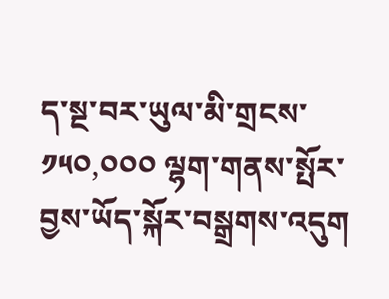ད་སྔ་བར་ཡུལ་མི་གྲངས་ ༡༥༠,༠༠༠ ལྷག་གནས་སྤོར་བྱས་ཡོད་སྐོར་བསྒྲགས་འདུག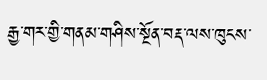རྒྱ་གར་གྱི་གནམ་གཤིས་སྔོན་བརྡ་ལས་ཁུངས་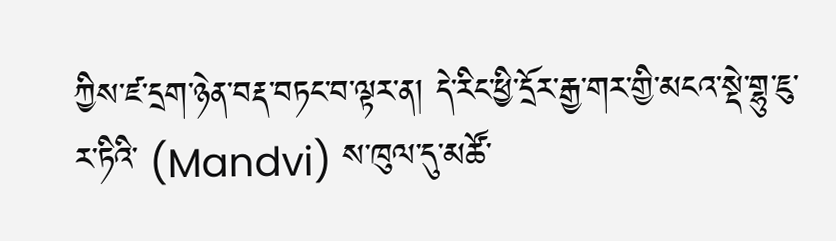ཀྱིས་ཛ་དྲག་ཉེན་བརྡ་བཏང་བ་ལྟར་ན། དེ་རིང་ཕྱི་དྲོར་རྒྱ་གར་གྱི་མངའ་སྡེ་གྷུ་ཇུ་ར་ཏིའི་ (Mandvi) ས་ཁུལ་དུ་མཚོ་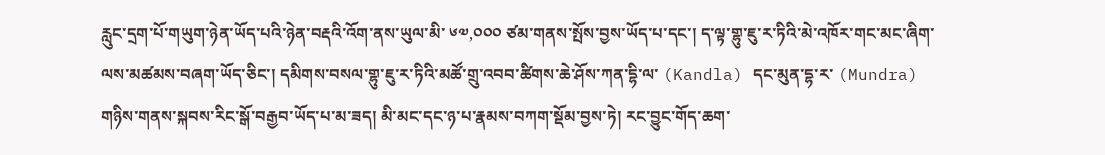རླུང་དྲག་པོ་གཡུག་ཉེན་ཡོད་པའི་ཉེན་བརྡའི་འོག་ནས་ཡུལ་མི་ ༦༧,༠༠༠ ཙམ་གནས་སྤོས་བྱས་ཡོད་པ་དང་། ད་ལྟ་གྷུ་ཇུ་ར་ཏིའི་མེ་འཁོར་གང་མང་ཞིག་ལས་མཚམས་བཞག་ཡོད་ཅིང་། དམིགས་བསལ་གྷུ་ཇུ་ར་ཏིའི་མཚོ་གྲུ་འབབ་ཚིགས་ཆེ་ཤོས་ཀན་དྷི་ལ་ (Kandla) དང་མུན་དྷ་ར་ (Mundra) གཉིས་གནས་སྐབས་རིང་སྒོ་བརྒྱབ་ཡོད་པ་མ་ཟད། མི་མང་དང་ཉ་པ་རྣམས་བཀག་སྡོམ་བྱས་ཏེ། རང་བྱུང་གོད་ཆག་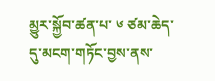མྱུར་སྐྱོབ་ཚན་པ་ ༦ ཙམ་ཆེད་དུ་མངག་གཏོང་བྱས་ནས་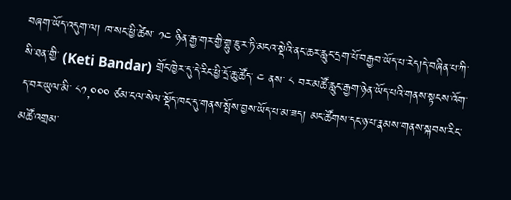བཞག་ཡོད་འདུག་ལ། ཁ་སང་ཕྱི་ཚེས་ ༡༤ ཉིན་རྒྱ་གར་གྱི་གྷུ་ཇུ་ར་ཏི་མངའ་སྡེའི་ནང་ཆར་རླུང་དྲག་པོ་བརྒྱབ་ཡོད་པ་རེད།དེ་བཞིན་པ་ཀི་སི་ཐན་གྱི་ (Keti Bandar) གྲོང་ཁྱེར་དུ་དེ་རིང་ཕྱི་དྲོ་ཆུ་ཚོད་ ༤ ནས་ ༨ བར་མཚོ་རླུང་རྒྱག་ཉེན་ཡོད་པའི་གནས་སྟངས་འོག་ད་བར་ཡུལ་མི་ ༨༡,༠༠༠ ཙམ་ངལ་སེལ་སྡོད་ཁང་དུ་གནས་སྤོས་བྱས་ཡོད་པ་མ་ཟད། མང་ཚོགས་དང་ཉ་པ་རྣམས་གནས་སྐབས་རིང་མཚོ་འགྲམ་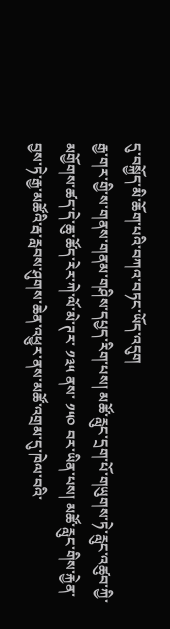དུ་བསྐྱོད་མི་ཆོག་པའི་བཀའ་བཏང་ཡོད་འདུག
རྒྱ་གར་གྱི་ས་གནས་གནམ་གཤིས་དཔྱད་རིག་པས། མཚོ་རླུང་དྲག་པོ་གཡུགས་ཏེ་རླུང་འཚུབ་ཀྱི་མགྱོགས་ཚད་དེ་ཆུ་ཚོད་རེར་ཀེ་ལོ་མེ་ཊར་ ༡༣༥ ནས་ ༡༥༠ བར་ཡིན་པས། མཚོ་རླུང་གིས་རྐྱེན་བྱས་ཏེ་རྒྱ་མཚོའི་རྦ་རླབས་ཤུགས་ཆེན་འཕྱུར་ནས་མཚོ་འགྲམ་དུ་ཁེལ་བའི་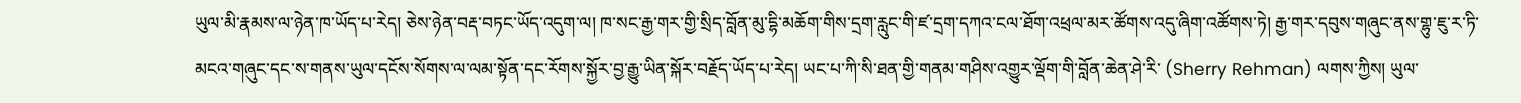ཡུལ་མི་རྣམས་ལ་ཉེན་ཁ་ཡོད་པ་རེད། ཅེས་ཉེན་བརྡ་བཏང་ཡོད་འདུག་ལ། ཁ་སང་རྒྱ་གར་གྱི་སྲིད་བློན་མུ་དྷི་མཆོག་གིས་དྲག་རླུང་གི་ཛ་དྲག་དཀའ་ངལ་ཐོག་འཕྲལ་མར་ཚོགས་འདུ་ཞིག་འཚོགས་ཏེ། རྒྱ་གར་དབུས་གཞུང་ནས་གྷུ་ཇུ་ར་ཏི་མངའ་གཞུང་དང་ས་གནས་ཡུལ་དངོས་སོགས་ལ་ལམ་སྟོན་དང་རོགས་སྐྱོར་བྱ་རྒྱུ་ཡིན་སྐོར་བརྗོད་ཡོད་པ་རེད། ཡང་པ་ཀི་སི་ཐན་གྱི་གནམ་གཤིས་འགྱུར་ལྡོག་གི་བློན་ཆེན་ཤེ་རི་ (Sherry Rehman) ལགས་ཀྱིས། ཡུལ་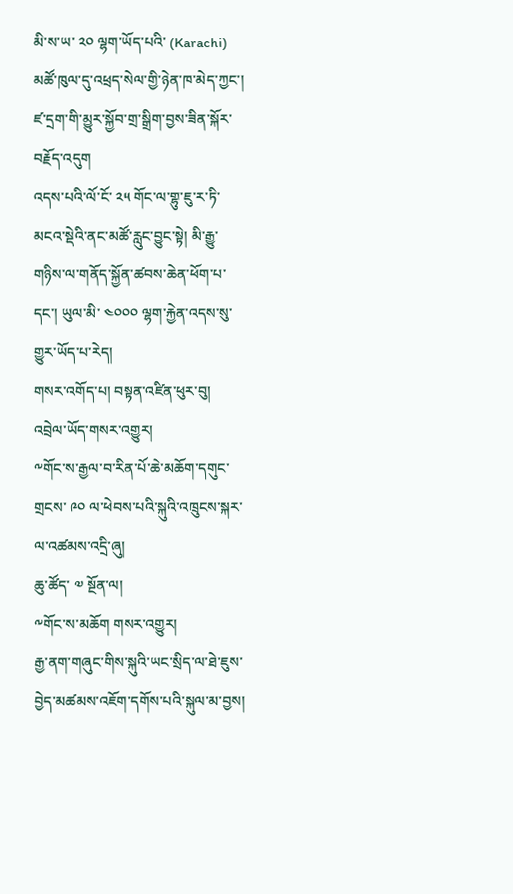མི་ས་ཡ་ ༢༠ ལྷག་ཡོད་པའི་ (Karachi) མཚོ་ཁུལ་དུ་འཕྲད་སེལ་གྱི་ཉེན་ཁ་མེད་ཀྱང་། ཛ་དྲག་གི་མྱུར་སྐྱོབ་གྲ་སྒྲིག་བྱས་ཟིན་སྐོར་བརྗོད་འདུག
འདས་པའི་ལོ་ངོ་ ༢༥ གོང་ལ་གྷུ་ཇུ་ར་ཏི་མངའ་སྡེའི་ནང་མཚོ་རླུང་བྱུང་སྟེ། མི་རྒྱུ་གཉིས་ལ་གནོད་སྐྱོན་ཚབས་ཆེན་ཕོག་པ་དང་། ཡུལ་མི་ ༤༠༠༠ ལྷག་རྐྱེན་འདས་སུ་གྱུར་ཡོད་པ་རེད།
གསར་འགོད་པ། བསྟན་འཛིན་ཕུར་བུ།
འབྲེལ་ཡོད་གསར་འགྱུར།
༸གོང་ས་རྒྱལ་བ་རིན་པོ་ཆེ་མཆོག་དགུང་གྲངས་ ༩༠ ལ་ཕེབས་པའི་སྐུའི་འཁྲུངས་སྐར་ལ་འཚམས་འདྲི་ཞུ།
ཆུ་ཚོད་ ༧ སྔོན་ལ།
༸གོང་ས་མཆོག གསར་འགྱུར།
རྒྱ་ནག་གཞུང་གིས་སྐུའི་ཡང་སྲིད་ལ་ཐེ་ཇུས་བྱེད་མཚམས་འཇོག་དགོས་པའི་སྐུལ་མ་བྱས།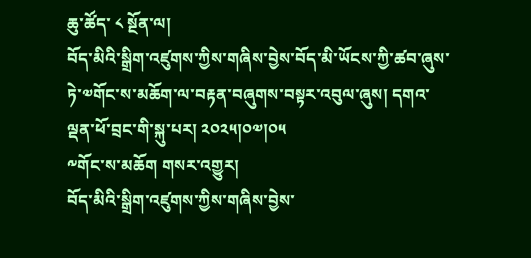ཆུ་ཚོད་ ༨ སྔོན་ལ།
བོད་མིའི་སྒྲིག་འཛུགས་ཀྱིས་གཞིས་བྱེས་བོད་མི་ཡོངས་ཀྱི་ཚབ་ཞུས་ཏེ་༧གོང་ས་མཆོག་ལ་བརྟན་བཞུགས་བསྟར་འབུལ་ཞུས། དགའ་ལྡན་ཕོ་བྲང་གི་སྐུ་པར། ༢༠༢༥།༠༧།༠༥
༸གོང་ས་མཆོག གསར་འགྱུར།
བོད་མིའི་སྒྲིག་འཛུགས་ཀྱིས་གཞིས་བྱེས་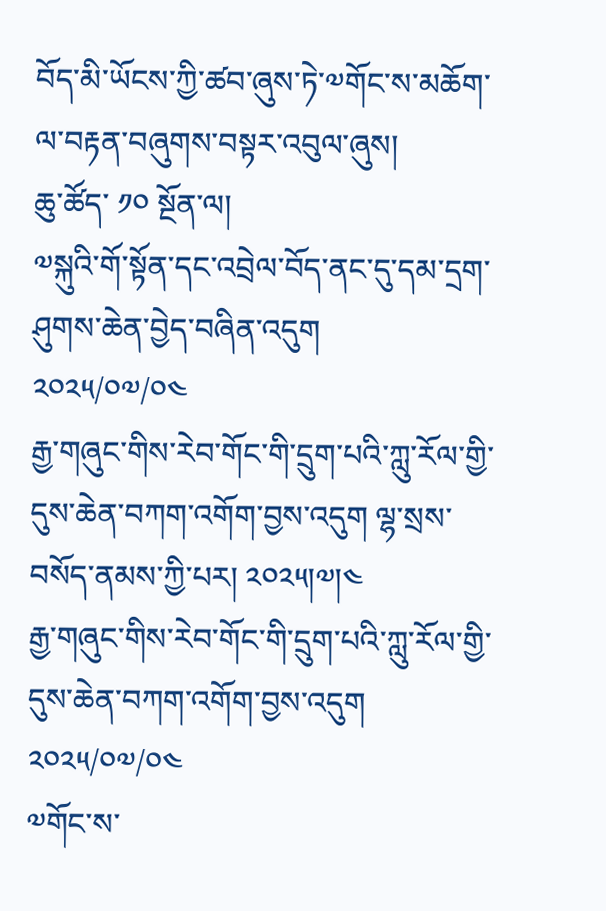བོད་མི་ཡོངས་ཀྱི་ཚབ་ཞུས་ཏེ་༧གོང་ས་མཆོག་ལ་བརྟན་བཞུགས་བསྟར་འབུལ་ཞུས།
ཆུ་ཚོད་ ༡༠ སྔོན་ལ།
༧སྐུའི་གོ་སྟོན་དང་འབྲེལ་བོད་ནང་དུ་དམ་དྲག་ཤུགས་ཆེན་བྱེད་བཞིན་འདུག
༢༠༢༥/༠༧/༠༤
རྒྱ་གཞུང་གིས་རེབ་གོང་གི་དྲུག་པའི་ཀླུ་རོལ་གྱི་དུས་ཆེན་བཀག་འགོག་བྱས་འདུག ལྷ་སྲས་བསོད་ནམས་ཀྱི་པར། ༢༠༢༥།༧།༤
རྒྱ་གཞུང་གིས་རེབ་གོང་གི་དྲུག་པའི་ཀླུ་རོལ་གྱི་དུས་ཆེན་བཀག་འགོག་བྱས་འདུག
༢༠༢༥/༠༧/༠༤
༧གོང་ས་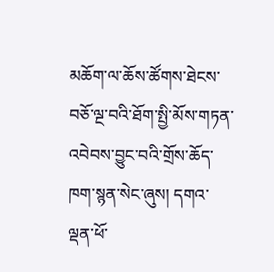མཆོག་ལ་ཆོས་ཚོགས་ཐེངས་བཅོ་ལྔ་བའི་ཐོག་སྤྱི་མོས་གཏན་འབེབས་བྱུང་བའི་གྲོས་ཆོད་ཁག་སྙན་སེང་ཞུས། དགའ་ལྡན་ཕོ་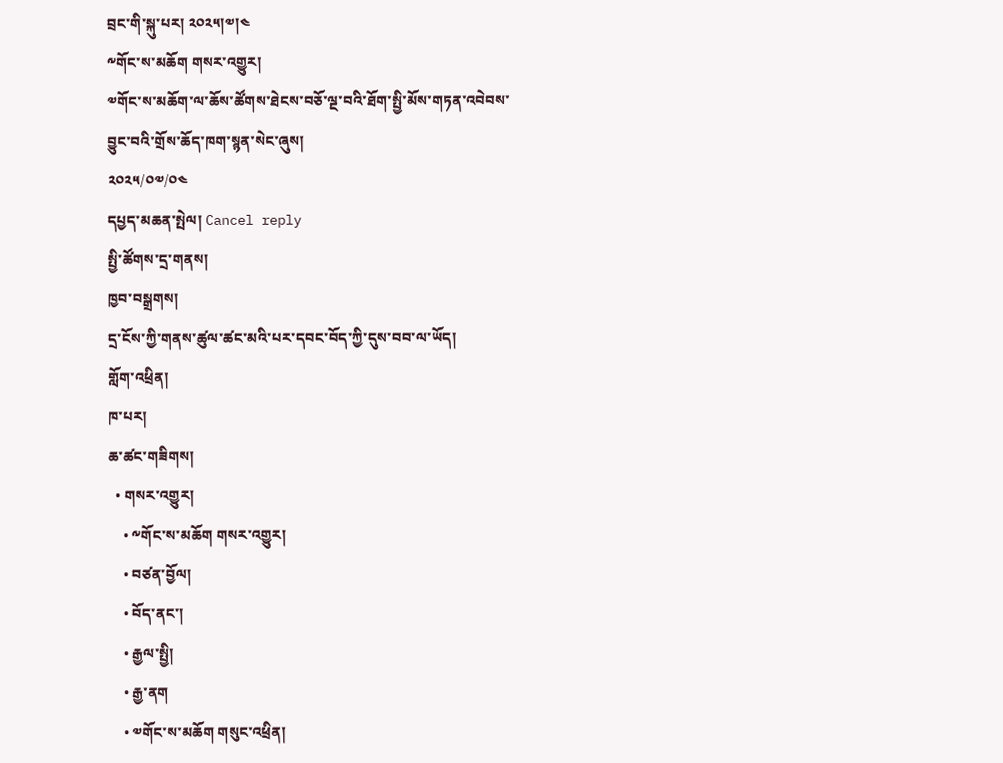བྲང་གི་སྐུ་པར། ༢༠༢༥།༧།༤
༸གོང་ས་མཆོག གསར་འགྱུར།
༧གོང་ས་མཆོག་ལ་ཆོས་ཚོགས་ཐེངས་བཅོ་ལྔ་བའི་ཐོག་སྤྱི་མོས་གཏན་འབེབས་བྱུང་བའི་གྲོས་ཆོད་ཁག་སྙན་སེང་ཞུས།
༢༠༢༥/༠༧/༠༤
དཔྱད་མཆན་སྤེལ། Cancel reply
སྤྱི་ཚོགས་དྲ་གནས།
ཁྱབ་བསྒྲགས།
དྲ་ངོས་ཀྱི་གནས་ཚུལ་ཚང་མའི་པར་དབང་བོད་ཀྱི་དུས་བབ་ལ་ཡོད།
གློག་འཕྲིན།
ཁ་པར།
ཆ་ཚང་གཟིགས།
  • གསར་འགྱུར།
    • ༸གོང་ས་མཆོག གསར་འགྱུར།
    • བཙན་བྱོལ།
    • བོད་ནང་།
    • རྒྱལ་སྤྱི།
    • རྒྱ་ནག
    • ༧གོང་ས་མཆོག གསུང་འཕྲིན།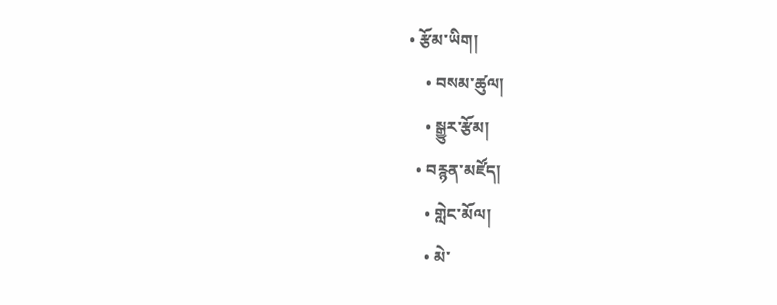• རྩོམ་ཡིག།
    • བསམ་ཚུལ།
    • སྒྱུར་རྩོམ།
  • བརྙན་མཛོད།
    • གླེང་མོལ།
    • མེ་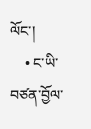ལོང་།
    • ང་ཡི་བཙན་བྱོལ་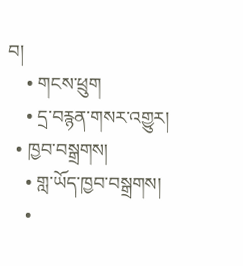བ།
    • གངས་ཕྲུག
    • དྲ་བརྙན་གསར་འགྱུར།
  • ཁྱབ་བསྒྲགས།
    • གླ་ཡོད་ཁྱབ་བསྒྲགས།
    •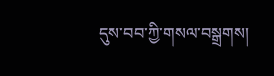དུས་བབ་ཀྱི་གསལ་བསྒྲགས།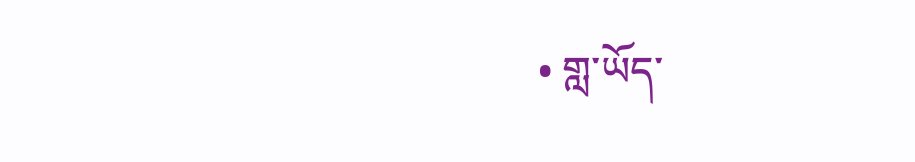• གླ་ཡོད་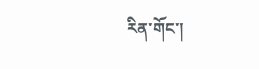རིན་གོང་།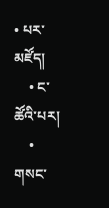• པར་མཛོད།
    • ང་ཚོའི་པར།
    • གསང་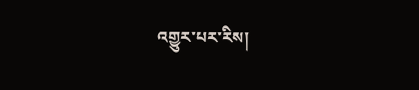འགྱུར་པར་རིས།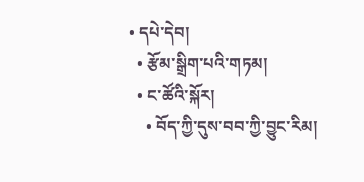• དཔེ་དེབ།
  • རྩོམ་སྒྲིག་པའི་གཏམ།
  • ང་ཚོའི་སྐོར།
    • བོད་ཀྱི་དུས་བབ་ཀྱི་བྱུང་རིམ།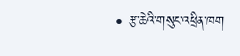• རྩ་ཆེའི་གསུང་འཕྲིན་ཁག